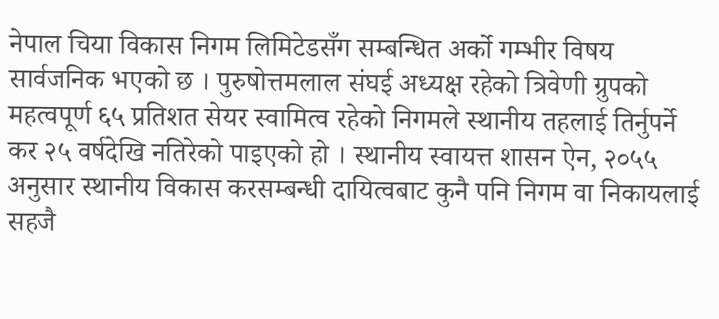नेपाल चिया विकास निगम लिमिटेडसँग सम्बन्धित अर्को गम्भीर विषय सार्वजनिक भएको छ । पुरुषोत्तमलाल संघई अध्यक्ष रहेको त्रिवेणी ग्रुपको महत्वपूर्ण ६५ प्रतिशत सेयर स्वामित्व रहेको निगमले स्थानीय तहलाई तिर्नुपर्ने कर २५ वर्षदेखि नतिरेको पाइएको हो । स्थानीय स्वायत्त शासन ऐन, २०५५ अनुसार स्थानीय विकास करसम्बन्धी दायित्वबाट कुनै पनि निगम वा निकायलाई सहजै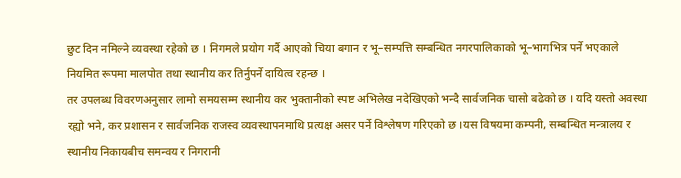छुट दिन नमिल्ने व्यवस्था रहेको छ । निगमले प्रयोग गर्दै आएको चिया बगान र भू–सम्पत्ति सम्बन्धित नगरपालिकाको भू–भागभित्र पर्ने भएकाले नियमित रूपमा मालपोत तथा स्थानीय कर तिर्नुपर्ने दायित्व रहन्छ ।
तर उपलब्ध विवरणअनुसार लामो समयसम्म स्थानीय कर भुक्तानीको स्पष्ट अभिलेख नदेखिएको भन्दै सार्वजनिक चासो बढेको छ । यदि यस्तो अवस्था रह्यो भने, कर प्रशासन र सार्वजनिक राजस्व व्यवस्थापनमाथि प्रत्यक्ष असर पर्ने विश्लेषण गरिएको छ ।यस विषयमा कम्पनी, सम्बन्धित मन्त्रालय र स्थानीय निकायबीच समन्वय र निगरानी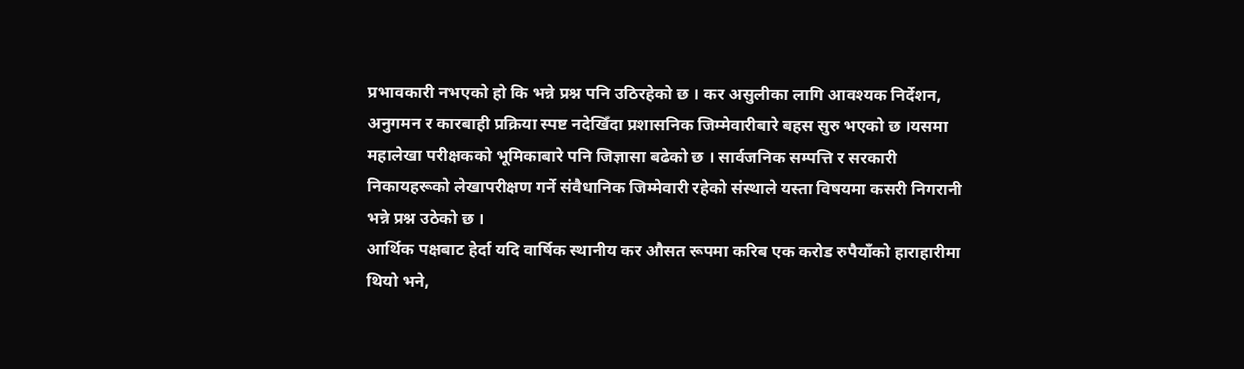प्रभावकारी नभएको हो कि भन्ने प्रश्न पनि उठिरहेको छ । कर असुलीका लागि आवश्यक निर्देशन, अनुगमन र कारबाही प्रक्रिया स्पष्ट नदेखिँदा प्रशासनिक जिम्मेवारीबारे बहस सुरु भएको छ ।यसमा महालेखा परीक्षकको भूमिकाबारे पनि जिज्ञासा बढेको छ । सार्वजनिक सम्पत्ति र सरकारी निकायहरूको लेखापरीक्षण गर्ने संवैधानिक जिम्मेवारी रहेको संस्थाले यस्ता विषयमा कसरी निगरानी भन्ने प्रश्न उठेको छ ।
आर्थिक पक्षबाट हेर्दा यदि वार्षिक स्थानीय कर औसत रूपमा करिब एक करोड रुपैयाँको हाराहारीमा थियो भने,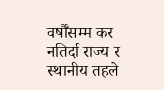वर्षौँसम्म कर नतिर्दा राज्य र स्थानीय तहले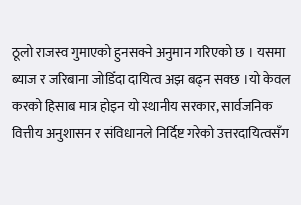ठूलो राजस्व गुमाएको हुनसक्ने अनुमान गरिएको छ । यसमा ब्याज र जरिबाना जोडिँदा दायित्व अझ बढ्न सक्छ ।यो केवल करको हिसाब मात्र होइन यो स्थानीय सरकार, सार्वजनिक वित्तीय अनुशासन र संविधानले निर्दिष्ट गरेको उत्तरदायित्वसँग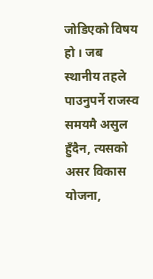जोडिएको विषय हो । जब स्थानीय तहले पाउनुपर्ने राजस्व समयमै असुल हुँदैन, त्यसको असर विकास योजना,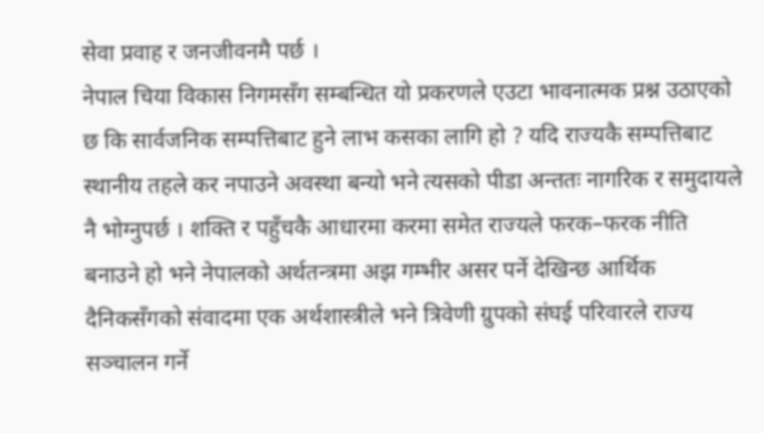सेवा प्रवाह र जनजीवनमै पर्छ ।
नेपाल चिया विकास निगमसँग सम्बन्धित यो प्रकरणले एउटा भावनात्मक प्रश्न उठाएको छ कि सार्वजनिक सम्पत्तिबाट हुने लाभ कसका लागि हो ? यदि राज्यकै सम्पत्तिबाट स्थानीय तहले कर नपाउने अवस्था बन्यो भने त्यसको पीडा अन्ततः नागरिक र समुदायले नै भोग्नुपर्छ । शक्ति र पहुँचकै आधारमा करमा समेत राज्यले फरक–फरक नीति बनाउने हो भने नेपालको अर्थतन्त्रमा अझ गम्भीर असर पर्ने देखिन्छ आर्थिक दैनिकसँगको संवादमा एक अर्थशास्त्रीले भने त्रिवेणी ग्रुपको संघई परिवारले राज्य सञ्चालन गर्ने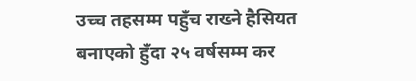उच्च तहसम्म पहुँच राख्ने हैसियत बनाएको हुँदा २५ वर्षसम्म कर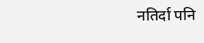नतिर्दा पनि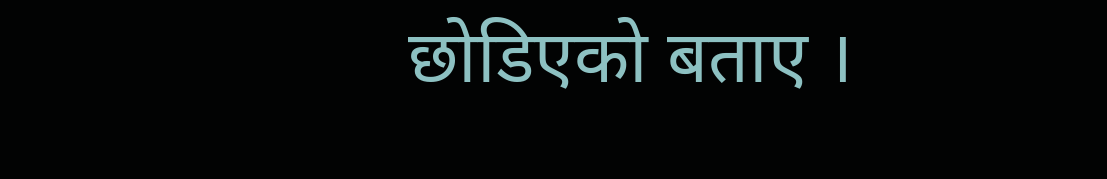छोडिएको बताए ।